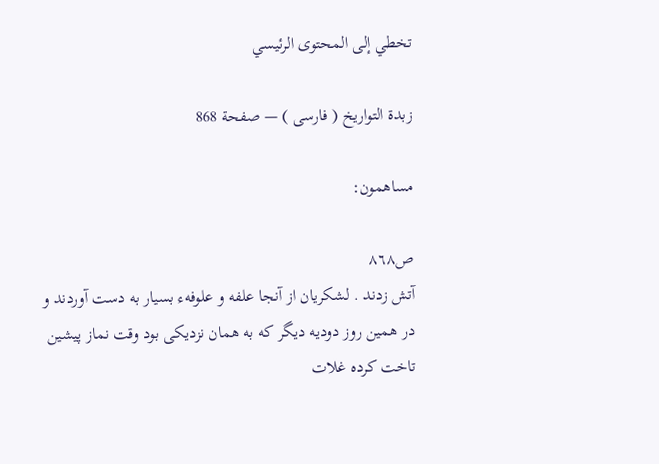تخطي إلى المحتوى الرئيسي

زبدة التواريخ ( فارسى ) — صفحة 868

مساهمون:

ص٨٦٨
آتش زدند . لشكريان از آنجا علفه و علوفهء بسيار به دست آوردند و در همين روز دوديه ديگر كه به همان نزديكى بود وقت نماز پيشين تاخت كرده غلات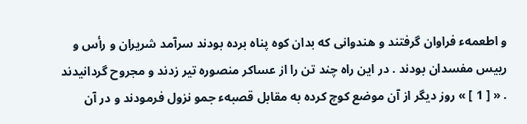و اطعمهء فراوان گرفتند و هندوانى كه بدان كوه پناه برده بودند سرآمد شريران و رأس و رييس مفسدان بودند . در اين راه چند تن را از عساكر منصوره تير زدند و مجروح گردانيدند . « [ 1 ] » روز ديگر از آن موضع كوچ كرده به مقابل قصبهء جمو نزول فرمودند و در آن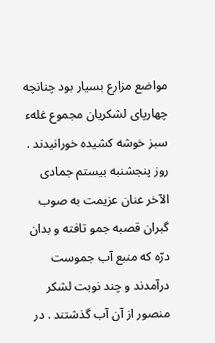مواضع مزارع بسيار بود چنانچه چهارپاى لشكريان مجموع غلهء سبز خوشه كشيده خورانيدند . روز پنجشنبه بيستم جمادى الآخر عنان عزيمت به صوب گبران قصبه جمو تافته و بدان درّه كه منبع آب جموست درآمدند و چند نوبت لشكر منصور از آن آب گذشتند . در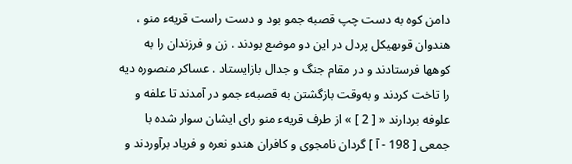دامن كوه به دست چپ قصبه جمو بود و دست راست قريهء منو ، هندوان قوىهيكل پردل در اين دو موضع بودند . زن و فرزندان را به كوهها فرستادند و در مقام جنگ و جدال بازايستاد . عساكر منصوره ديه را تاخت كردند و به‌وقت بازگشتن به قصبهء جمو در آمدند تا علفه و علوفه بردارند « [ 2 ] » از طرف قريهء منو راى ايشان سوار شده با جمعى [ 198 - آ ] گردان نامجوى و كافران هندو نعره و فرياد برآوردند و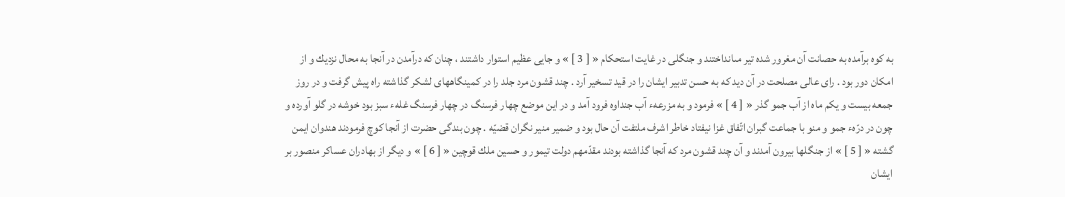به كوه برآمده به حصانت آن مغرور شده تير مىانداختند و جنگلى در غايت استحكام « [ 3 ] » و جايى عظيم استوار داشتند ، چنان كه درآمدن در آنجا به محال نزديك و از امكان دور بود . راى عالى مصلحت در آن ديد كه به حسن تدبير ايشان را در قيد تسخير آرد . چند قشون مرد جلد را در كمينگاههاى لشكر گذاشته راه پيش گرفت و در روز جمعه بيست و يكم ماه از آب جمو گذر « [ 4 ] » فرمود و به مزرعهء آب جنداوه فرود آمد و در اين موضع چهار فرسنگ در چهار فرسنگ غلهء سبز بود خوشه در گلو آورده و چون در درّهء جمو و منو با جماعت گبران اتّفاق غزا نيفتاد خاطر اشرف ملتفت آن حال بود و ضمير منير نگران قضيّه . چون بندگى حضرت از آنجا كوچ فرمودند هندوان ايمن گشته « [ 5 ] » از جنگلها بيرون آمدند و آن چند قشون مرد كه آنجا گذاشته بودند مقدّمهم دولت تيمور و حسين ملك قوچين « [ 6 ] » و ديگر از بهادران عساكر منصور بر ايشان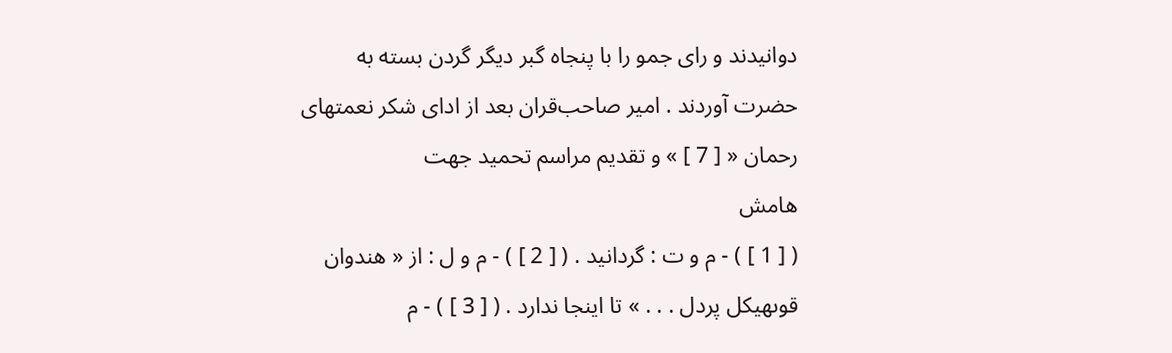دوانيدند و راى جمو را با پنجاه گبر ديگر گردن بسته به حضرت آوردند . امير صاحب‌قران بعد از اداى شكر نعمتهاى رحمان « [ 7 ] » و تقديم مراسم تحميد جهت
هامش
( [ 1 ] ) - م و ت : گردانيد . ( [ 2 ] ) - م و ل : از « هندوان قوىهيكل پردل . . . » تا اينجا ندارد . ( [ 3 ] ) - م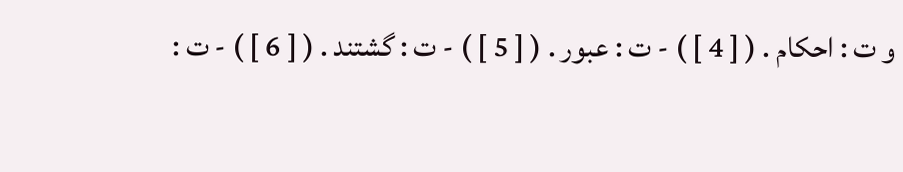و ت : احكام . ( [ 4 ] ) - ت : عبور . ( [ 5 ] ) - ت : گشتند . ( [ 6 ] ) - ت :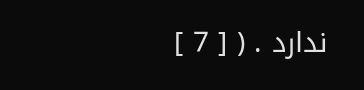ندارد . ( [ 7 ]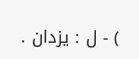) - ل : يزدان .